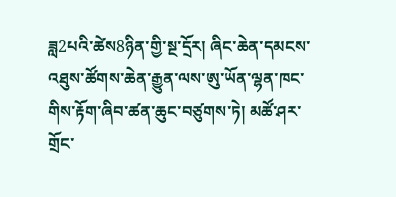ཟླ2པའི་ཚེས8ཉིན་གྱི་སྔ་དྲོར། ཞིང་ཆེན་དམངས་འཐུས་ཚོགས་ཆེན་རྒྱུན་ལས་ཨུ་ཡོན་ལྷན་ཁང་གིས་རྟོག་ཞིབ་ཚན་ཆུང་བཙུགས་ཏེ། མཚོ་ཤར་གྲོང་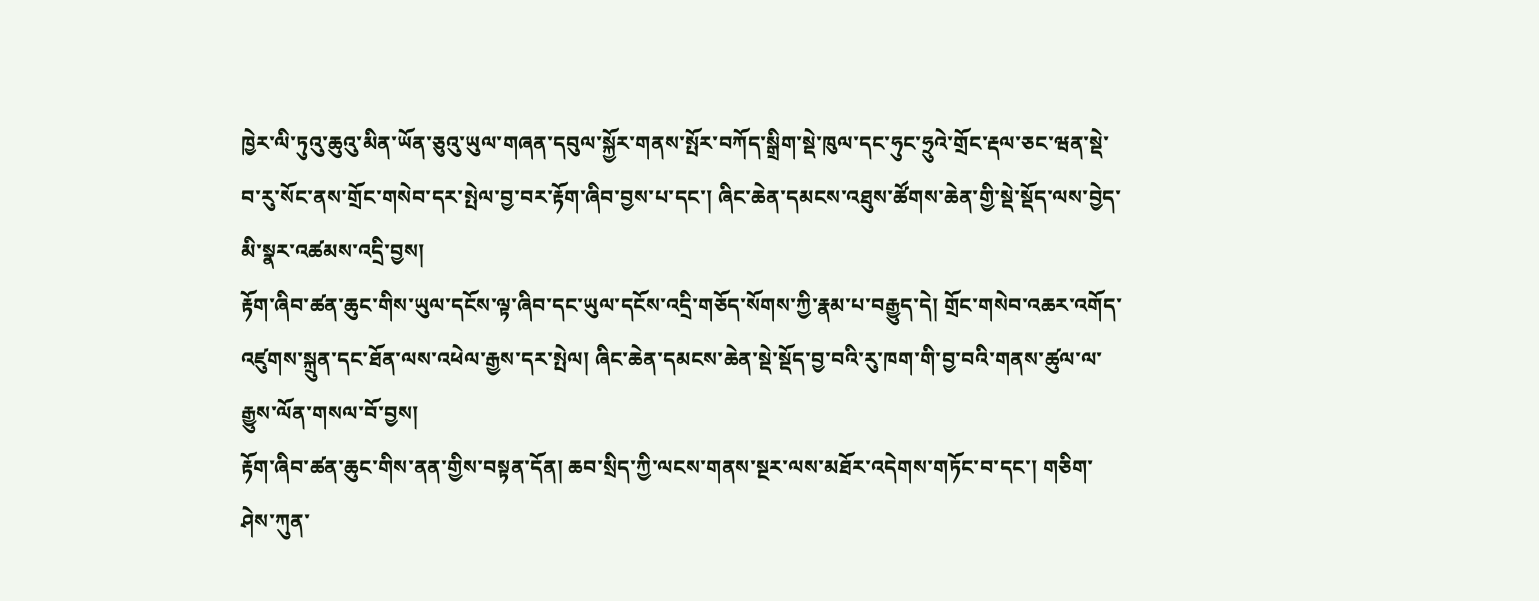ཁྱེར་ལི་ཏུའུ་ཆུའུ་མིན་ཡོན་ཅུའུ་ཡུལ་གཞན་དབུལ་སྐྱོར་གནས་སྤོར་བཀོད་སྒྲིག་སྡེ་ཁུལ་དང་ཧུང་ཧྲུའེ་གྲོང་རྡལ་ཅང་ཝན་སྡེ་བ་རུ་སོང་ནས་གྲོང་གསེབ་དར་སྤེལ་བྱ་བར་རྟོག་ཞིབ་བྱས་པ་དང་། ཞིང་ཆེན་དམངས་འཐུས་ཚོགས་ཆེན་གྱི་སྡེ་སྡོད་ལས་བྱེད་མི་སྣར་འཚམས་འདྲི་བྱས།
རྟོག་ཞིབ་ཚན་ཆུང་གིས་ཡུལ་དངོས་ལྟ་ཞིབ་དང་ཡུལ་དངོས་འདྲི་གཅོད་སོགས་ཀྱི་རྣམ་པ་བརྒྱུད་དེ། གྲོང་གསེབ་འཆར་འགོད་འཛུགས་སྐྲུན་དང་ཐོན་ལས་འཕེལ་རྒྱས་དར་སྤེལ། ཞིང་ཆེན་དམངས་ཆེན་སྡེ་སྡོད་བྱ་བའི་རུ་ཁག་གི་བྱ་བའི་གནས་ཚུལ་ལ་རྒྱུས་ལོན་གསལ་བོ་བྱས།
རྟོག་ཞིབ་ཚན་ཆུང་གིས་ནན་གྱིས་བསྟན་དོན། ཆབ་སྲིད་ཀྱི་ལངས་གནས་སྔར་ལས་མཐོར་འདེགས་གཏོང་བ་དང་། གཅིག་ཤེས་ཀུན་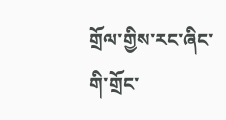གྲོལ་གྱིས་རང་ཞིང་གི་གྲོང་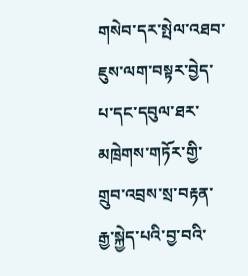གསེབ་དར་སྤེལ་འཐབ་ཇུས་ལག་བསྟར་བྱེད་པ་དང་དབུལ་ཐར་མཁྲེགས་གཏོར་གྱི་གྲུབ་འབྲས་སྲ་བརྟན་རྒྱ་སྐྱེད་པའི་བྱ་བའི་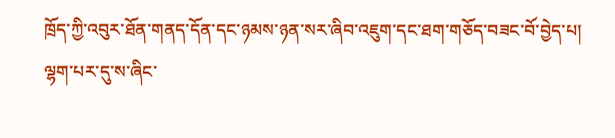ཁྲོད་ཀྱི་འབུར་ཐོན་གནད་དོན་དང་ཉམས་ཉན་སར་ཞིབ་འཇུག་དང་ཐག་གཅོད་བཟང་བོ་བྱེད་པ། ལྷག་པར་དུ་ས་ཞིང་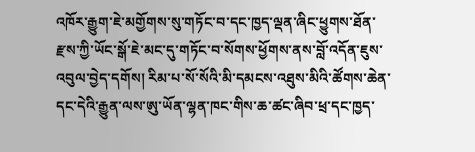འཁོར་རྒྱུག་ཇེ་མགྱོགས་སུ་གཏོང་བ་དང་ཁྱད་ལྡན་ཞིང་ཕྱུགས་ཐོན་རྫས་ཀྱི་ཡོང་སྒོ་ཇེ་མང་དུ་གཏོང་བ་སོགས་ཕྱོགས་ནས་བློ་འདོན་ཇུས་འབུལ་བྱེད་དགོས། རིམ་པ་སོ་སོའི་མི་དམངས་འཐུས་མིའི་ཚོགས་ཆེན་དང་དེའི་རྒྱུན་ལས་ཨུ་ཡོན་ལྷན་ཁང་གིས་ཆ་ཚང་ཞིབ་ཕྲ་དང་ཁྱད་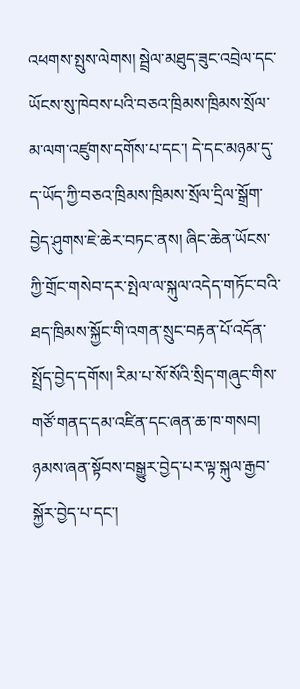འཕགས་སྤུས་ལེགས། སྦྲེལ་མཐུད་ཟུང་འབྲེལ་དང་ཡོངས་སུ་ཁེབས་པའི་བཅའ་ཁྲིམས་ཁྲིམས་སྲོལ་མ་ལག་འཛུགས་དགོས་པ་དང་། དེ་དང་མཉམ་དུ་ད་ཡོད་ཀྱི་བཅའ་ཁྲིམས་ཁྲིམས་སྲོལ་དྲིལ་སྒྲོག་བྱེད་ཤུགས་ཇེ་ཆེར་བཏང་ནས། ཞིང་ཆེན་ཡོངས་ཀྱི་གྲོང་གསེབ་དར་སྤེལ་ལ་སྐུལ་འདེད་གཏོང་བའི་ཐད་ཁྲིམས་སྐྱོང་གི་འགན་སྲུང་བརྟན་པོ་འདོན་སྤྲོད་བྱེད་དགོས། རིམ་པ་སོ་སོའི་སྲིད་གཞུང་གིས་གཙོ་གནད་དམ་འཛིན་དང་ཞན་ཆ་ཁ་གསབ། ཉམས་ཞན་སྟོབས་བསྒྱུར་བྱེད་པར་ལྟ་སྐུལ་རྒྱབ་སྐྱོར་བྱེད་པ་དང་།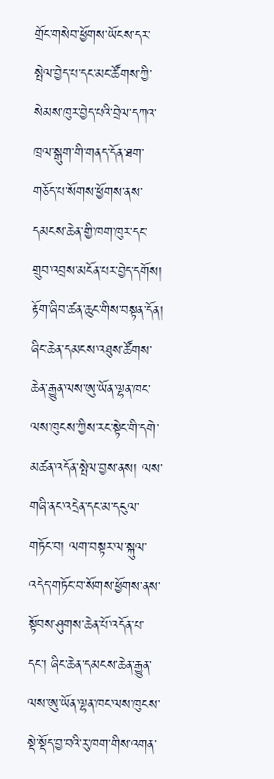གྲོང་གསེབ་ཕྱོགས་ཡོངས་དར་སྤེལ་བྱེད་པ་དང་མང་ཚོགས་ཀྱི་སེམས་ཁུར་བྱེད་པའི་བྲེལ་དཀའ་ཁྲལ་སྒུག་གི་གནད་དོན་ཐག་གཅོད་པ་སོགས་ཕྱོགས་ནས་དམངས་ཆེན་གྱི་ཁག་ཁུར་དང་གྲུབ་འབྲས་མངོན་པར་བྱེད་དགོས།
རྟོག་ཞིབ་ཚན་ཆུང་གིས་བསྟན་དོན། ཞིང་ཆེན་དམངས་འཐུས་ཚོགས་ཆེན་རྒྱུན་ལས་ཨུ་ཡོན་ལྷན་ཁང་ལས་ཁུངས་ཀྱིས་རང་སྟེང་གི་དགེ་མཚན་འདོན་སྤེལ་བྱས་ནས། ལས་གཞི་ནང་འདྲེན་དང་མ་དངུལ་གཏོང་བ། ལག་བསྟར་ལ་སྐུལ་འདེད་གཏོང་བ་སོགས་ཕྱོགས་ནས་སྟོབས་ཤུགས་ཆེན་པོ་འདོན་པ་དང་། ཞིང་ཆེན་དམངས་ཆེན་རྒྱུན་ལས་ཨུ་ཡོན་ལྷན་ཁང་ལས་ཁུངས་སྡེ་སྡོད་བྱ་བའི་རུ་ཁག་གིས་འགན་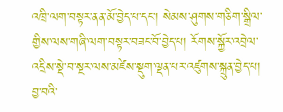འཁྲི་ལག་བསྟར་ནན་མོ་བྱེད་པ་དང་། སེམས་ཤུགས་གཅིག་སྒྲིལ་གྱིས་ལས་གཞི་ལག་བསྟར་བཟང་བོ་བྱེད་པ། རོགས་སྐྱོར་འབྲེལ་འདྲིས་སྡེ་བ་སྔར་ལས་མཛེས་སྡུག་ལྡན་པར་འཛུགས་སྐྲུན་བྱེད་པ། བྱ་བའི་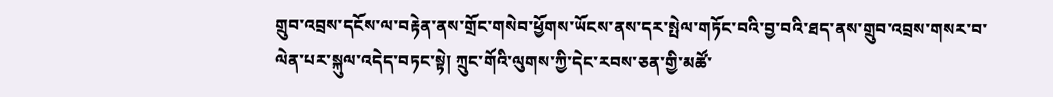གྲུབ་འབྲས་དངོས་ལ་བརྟེན་ནས་གྲོང་གསེབ་ཕྱོགས་ཡོངས་ནས་དར་སྤེལ་གཏོང་བའི་བྱ་བའི་ཐད་ནས་གྲུབ་འབྲས་གསར་བ་ལེན་པར་སྐུལ་འདེད་བཏང་སྟེ། ཀྲུང་གོའི་ལུགས་ཀྱི་དེང་རབས་ཅན་གྱི་མཚོ་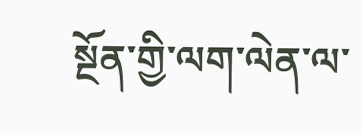སྔོན་གྱི་ལག་ལེན་ལ་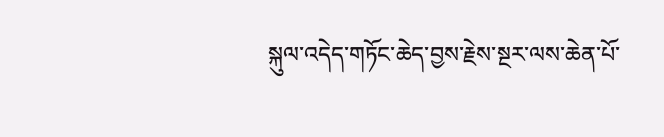སྐུལ་འདེད་གཏོང་ཆེད་བྱས་རྗེས་སྔར་ལས་ཆེན་པོ་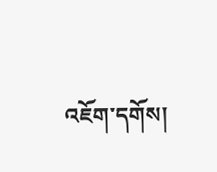འཇོག་དགོས།